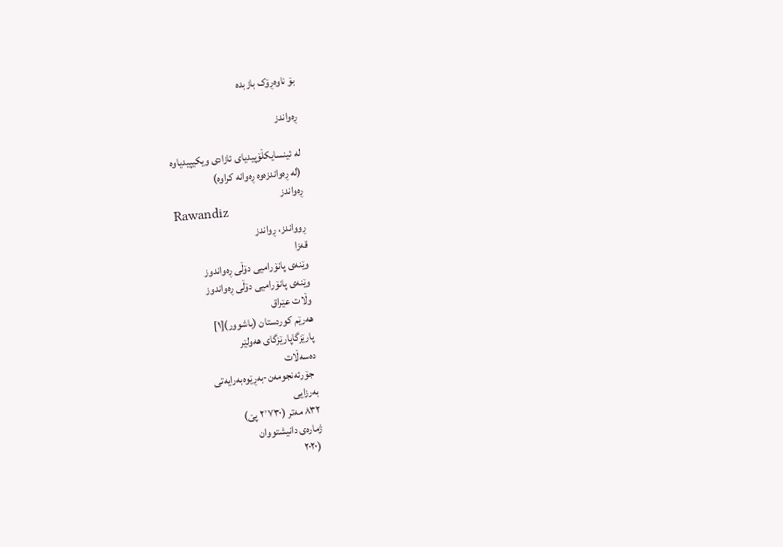بۆ ناوەڕۆک بازبدە

ڕەواندز

لە ئینسایکڵۆپیدیای ئازادی ویکیپیدیاوە
(لە ڕه‌واندزەوە ڕەوانە کراوە)
ڕەواندز
Rawandiz
ڕوواندز، ڕواندز
قەزا
وێنەی پانۆرامیی دۆڵی ڕەواندوز
وێنەی پانۆرامیی دۆڵی ڕەواندوز
وڵات عێراق
ھەرێم کوردستان (باشوور)[١]
پارێزگاپارێزگای ھەولێر
دەسەڵات
  جۆرئەنجومەن-بەڕێوەبەرایەتی
بەرزایی
٨٣٢ مەتر (٢٬٧٣٠ پێ)
ژمارەی دانیشتووان
 (٢٠٢٠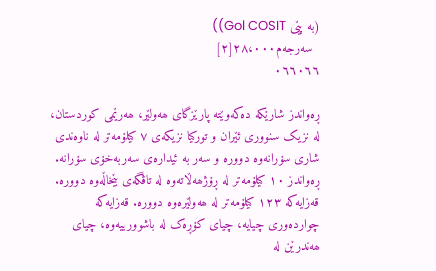(بە پێی Gol COSIT))
  سەرجەم٢٨،٠٠٠[٢]
٠٦٦٠٦٦

ڕەواندز شارێکە دەکەوێتە پارێزگای ھەولێر، ھەرێمی کوردستان، لە نزیک سنووری ئێران و تورکیا نزیکەی ٧ کیلۆمەتر لە ناوەندی شاری سۆرانەوە دوورە و سەر بە ئیدارەی سەربەخۆی سۆرانە. ڕەواندز ١٠ کیلۆمەتر لە ڕۆژھەڵاتەوە لە تاڤگەی بێخاڵەوە دوورە. قەزایەکە ١٢٣ کیلۆمەتر لە ھەولێرەوە دوورە. قەزایەکە چواردەوری چیایە، چیای کۆڕەک لە باشوورییەوە، چیای ھەندرێن لە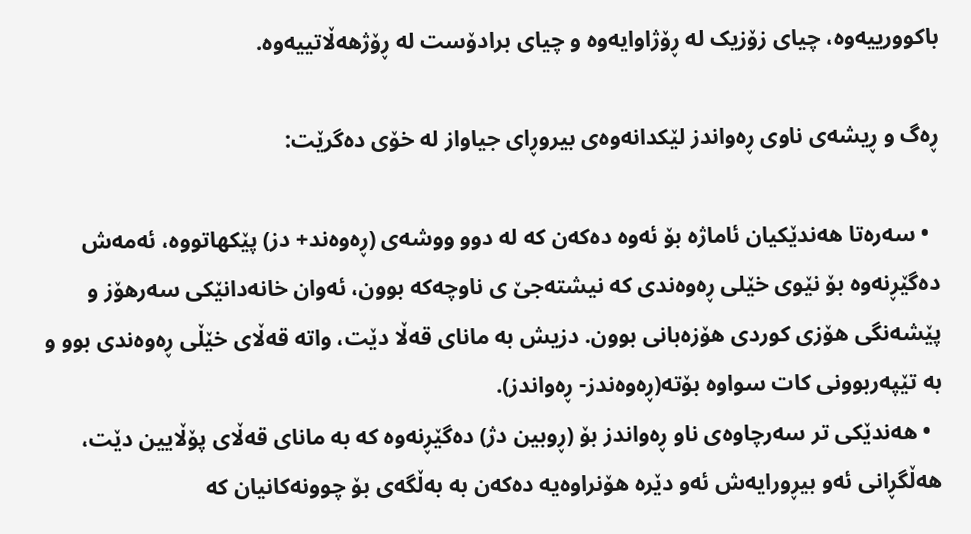باکوورییەوە، چیای زۆزیک لە ڕۆژاوایەوە و چیای برادۆست لە ڕۆژھەڵاتییەوە.

ڕەگ و ڕیشەی ناوی ڕەواندز لێکدانەوەی بیروڕای جیاواز لە خۆی دەگرێت:

  • سەرەتا ھەندێکیان ئاماژە بۆ ئەوە دەکەن کە لە دوو ووشەی (ڕەوەند+ دز) پێکھاتووە، ئەمەش دەگێڕنەوە بۆ نێوی خێلی ڕەوەندی کە نیشتەجێ ی ناوچەکە بوون، ئەوان خانەدانێکی سەرھۆز و پێشەنگی ھۆزی کوردی ھۆزەبانی بوون. دزیش بە مانای قەڵا دێت، واتە قەڵای خێڵی ڕەوەندی بوو و بە تێپەربوونی کات سواوە بۆتە(ڕەوەندز- ڕەواندز).
  • ھەندێکی تر سەرچاوەی ناو ڕەواندز بۆ (ڕوبین دژ) دەگێڕنەوە کە بە مانای قەڵای پۆڵایین دێت، ھەڵگڕانی ئەو بیڕورایەش ئەو دێرە ھۆنراوەیە دەکەن بە بەڵگەی بۆ چوونەکانیان کە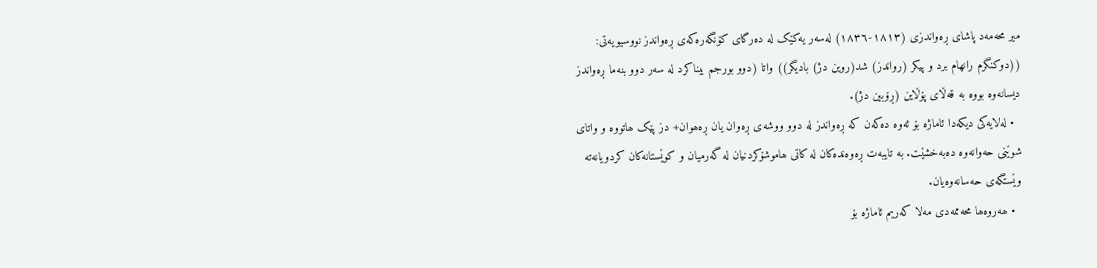میر محەمەد پاشای ڕەواندزی (١٨١٣-١٨٣٦) لەسەر یەکێک لە دەرگای کۆنگەرەکەی ڕەواندز نووسیویەتی: ((دوکنگرم رانھام برد و پیکر (رواندز) شد(روین دژ) بادیگر)) واتا (دوو بورجم بیناکرد لە سەر دوو بنەما ڕەواندز دیسانەوە بووە بە قەڵای پۆڵاین (ڕۆبین دژ).
  • لەلایەکی دیکەدا ئاماژە بۆ ئەوە دەکەن کە ڕەواندز لە دوو ووشەی ڕەوان یان ڕەھوان+ دز پێک ھاتووە و واتای شوێنی حەوانەوە دەبەخشێت. بە تایبەت ڕەوەندەکان لە کاتی ھاموشۆکردنیان لە گەرمیان و کوێستانەکان کردویانەتە وێستگەی حەسانەوەیان.
  • ھەروەھا محەممەدی مەلا کەریم ئاماژە بۆ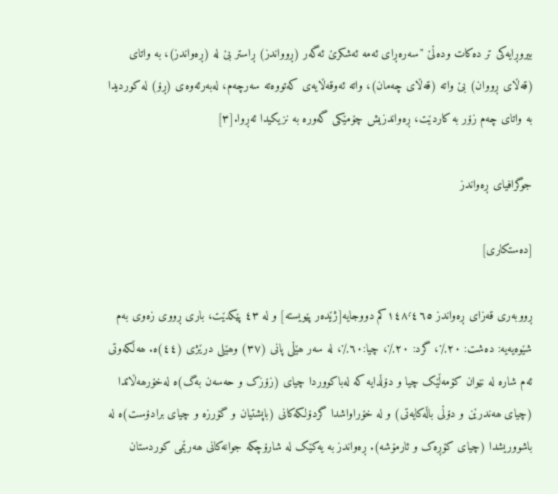بیروڕایەکی تر دەکات ودەڵێ "سەرەڕای ئەمە ئەشکرێ ئەگەر (ڕوواندز) ڕاستر بێ لە (ڕەواندز)، بە واتای (قەڵای ڕووان) بێ واتە (قەڵای چەمان)، واتە ئەوقەڵایەی کەتووەتە سەرچەم، لەبەرئەوەی (ڕۆ) لە کوردیدا بە واتای چەم زۆر بە کاردێت، ڕەواندزیش چۆمێکی گەورە بە نزیکیدا ئەڕوا.[٣]

جوگرافیای ڕەواندز

[دەستکاری]

ڕووبەری قەزای ڕەواندز ١٤٨٬٤٦٥کم دووجایە[ژێدەر پێویستە] و لە ٤٣ پێکدێت، باری ڕووی زەوی بەم شێوەیەیە: دەشت: ٢٠٪، گرد: ٢٠٪، چیا:٦٠٪، لە سەر ھێڵی پانی (٣٧) وھێلی درێژی (٤٤)ە. ھەڵکەوتی ئەم شارە لە نێوان کۆمەڵێک چیا و دۆڵدایە کە لەباکووردا چیای (زۆزک و حەسەن بەگ)ە لەخۆرھەڵاتدا (چیای ھەندرێن و دۆڵی باڵەکایەتی) و لە خۆراواشدا گردۆلکەکانی (باپشتیان و گۆرزە و چیای برادۆست)ە لە باشووریشدا (چیای کۆڕەک و ئارمۆشە). ڕەواندز بە یەکێک لە شارۆچکە جوانەکانی ھەرێمی کوردستان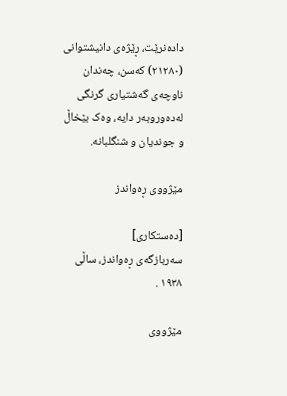دادەنرێت، ڕێژەی دانیشتوانی (٢١٢٨٠) کەسن، چەندان ناوچەی گەشتیاری گرنگی لەدەوروبەر دایە، وەک بێخاڵ و جوندیان و شنگلبانە.

مێژووی ڕەواندز

[دەستکاری]
سەربازگەی ڕەواندز، ساڵی ١٩٣٨ .

مێژووی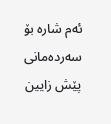ئەم شارە بۆ سەردەمانی پێش زایین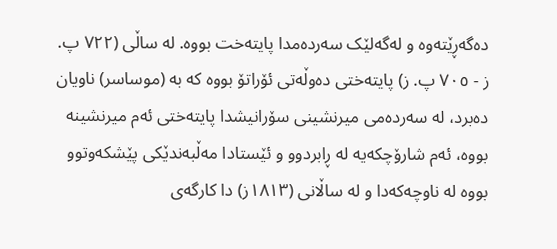دەگەڕێتەوە و لەگەلێک سەردەمدا پایتەخت بووە. لە ساڵی (٧٢٢ پ. ز - ٧٠٥ پ. ز) پایتەختی دەوڵەتی ئۆراتۆ بووە کە بە (موساسر) ناویان دەبرد، لە سەردەمی میرنشینی سۆرانیشدا پایتەختی ئەم میرنشینە بووە، ئەم شارۆچکەیە لە ڕابردوو و ئێستادا مەڵبەندێکی پێشکەوتوو بووە لە ناوچەکەدا و لە ساڵانی (١٨١٣ز) دا کارگەی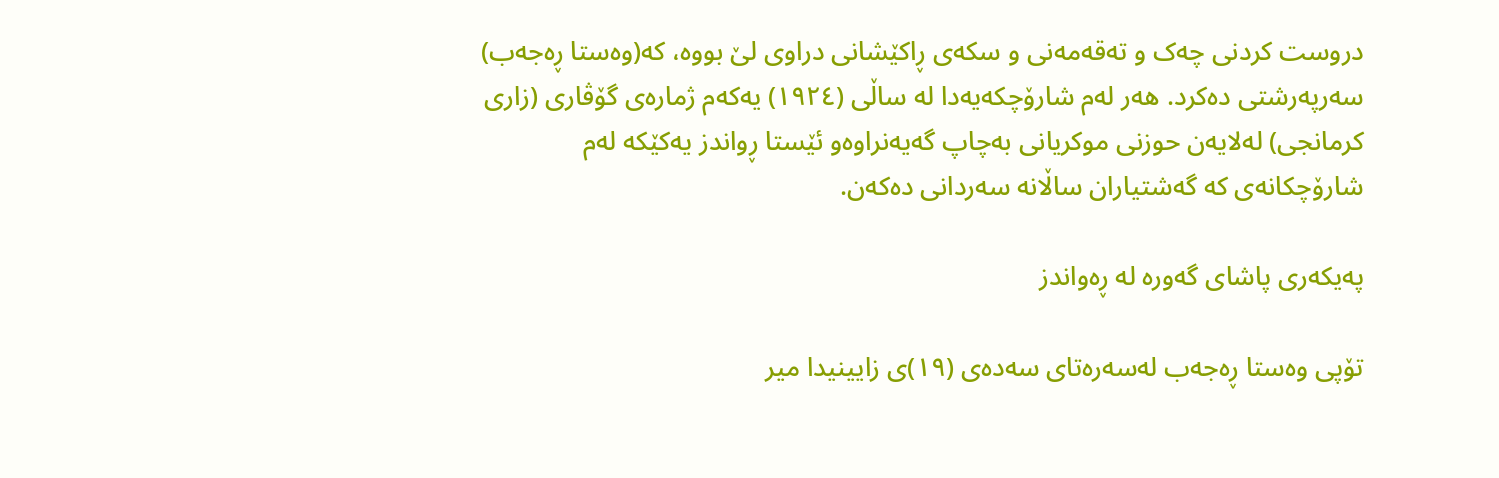دروست کردنی چەک و تەقەمەنی و سکەی ڕاکێشانی دراوی لێ بووە، کە(وەستا ڕەجەب) سەرپەرشتی دەکرد. ھەر لەم شارۆچکەیەدا لە ساڵی (١٩٢٤) یەکەم ژمارەی گۆڤاری (زاری کرمانجی) لەلایەن حوزنی موکریانی بەچاپ گەیەنراوەو ئێستا ڕواندز یەکێکە لەم شارۆچکانەی کە گەشتیاران ساڵانە سەردانی دەکەن.

پەیکەری پاشای گەورە له ڕەواندز

تۆپی وەستا ڕەجەب لەسەرەتای سەدەی (١٩)ی زایینیدا میر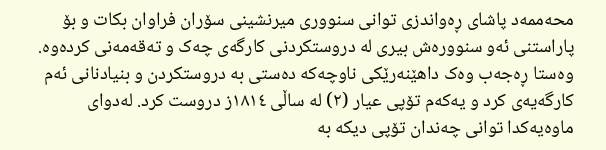محەممەد پاشای ڕەواندزی توانی سنووری میرنشینی سۆران فراوان بکات و بۆ پاراستنی ئەو سنوورەش بیری لە دروستکردنی کارگەی چەک و تەقەمەنی کردەوە. وەستا ڕەجەب وەک داھێنەرێکی ناوچەکە دەستی بە دروستکردن و بنیادنانی ئەم کارگەیەی کرد و یەکەم تۆپی عیار (٢) لە ساڵی ١٨١٤ز دروست کرد. لەدوای ماوەیەکدا توانی چەندان تۆپی دیکە بە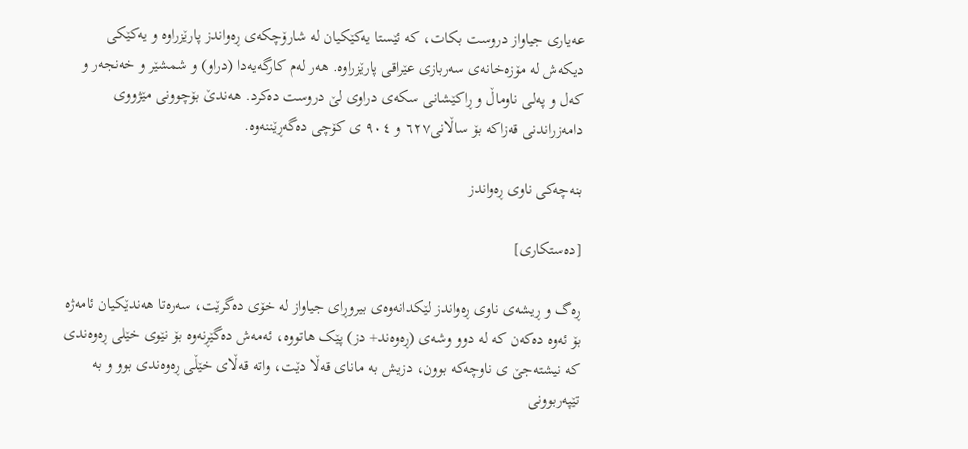عەیاری جیاواز دروست بکات، کە ئێستا یەکێکیان لە شارۆچکەی ڕەواندز پارێزراوە و یەکێکی دیکەش لە مۆزەخانەی سەربازی عێراقی پارێزراوە. ھەر لەم کارگەیەدا (دراو) و شمشێر و خەنجەر و کەل و پەلی ناوماڵ و ڕاکێشانی سکەی دراوی لێ دروست دەکرد. ھەندێ بۆچوونی مێژووی دامەزراندنی قەزاکە بۆ ساڵانی٦٢٧ و ٩٠٤ ی کۆچی دەگەڕێننەوە.

بنەچەکی ناوی ڕەواندز

[دەستکاری]

ڕەگ و ڕیشەی ناوی ڕەواندز لێکدانەوەی بیروڕای جیاواز لە خۆی دەگرێت، سەرەتا ھەندێکیان ئامەژە بۆ ئەوە دەکەن کە لە دوو وشەی (ڕەوەند+ دز) پێک ھاتووە، ئەمەش دەگێڕنەوە بۆ نێوی خێلی ڕەوەندی کە نیشتەجێ ی ناوچەکە بوون، دزیش بە مانای قەڵا دێت، واتە قەڵای خێڵی ڕەوەندی بوو و بە تێپەربوونی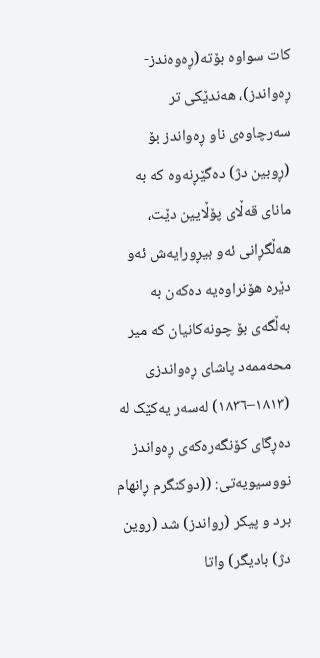کات سواوە بۆتە(ڕەوەندز- ڕەواندز)، ھەندێکی تر سەرچاوەی ناو ڕەواندز بۆ (ڕوبین دژ) دەگێڕنەوە کە بە مانای قەڵای پۆڵایین دێت، ھەڵگڕانی ئەو بیڕورایەش ئەو دێرە ھۆنراوەیە دەکەن بە بەڵگەی بۆ چونەکانیان کە میر محەممەد پاشای ڕەواندزی (١٨١٣–١٨٣٦) لەسەر یەکێک لە دەڕگای کۆنگەرەکەی ڕەواندز نووسیویەتی: ((دوکنگرم ڕانھام برد و پیکر (رواندز) شد (روین دژ) بادیگر) واتا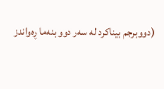(دووبرجم بیناکرد لە سەر دوو بنەما ڕەواندز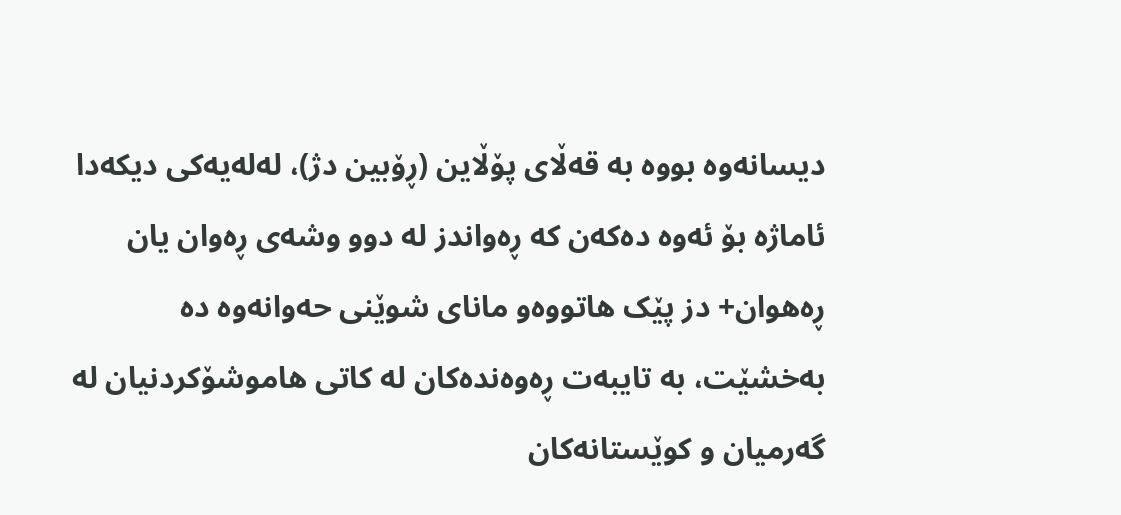دیسانەوە بووە بە قەڵای پۆڵاین (ڕۆبین دژ)، لەلەیەکی دیکەدا ئاماژە بۆ ئەوە دەکەن کە ڕەواندز لە دوو وشەی ڕەوان یان ڕەھوان+ دز پێک ھاتووەو مانای شوێنی حەوانەوە دە بەخشێت، بە تایبەت ڕەوەندەکان لە کاتی ھاموشۆکردنیان لە گەرمیان و کوێستانەکان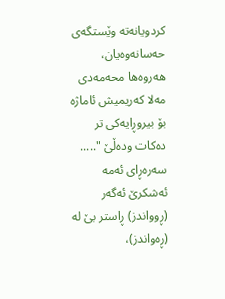کردویانەتە وێستگەی حەسانەوەیان، ھەروەھا محەمەدی مەلا کەریمیش ئاماژە بۆ بیروڕایەکی تر دەکات ودەڵێ "..... سەرەڕای ئەمە ئەشکرێ ئەگەر (ڕوواندز) ڕاستر بێ لە (ڕەواندز)،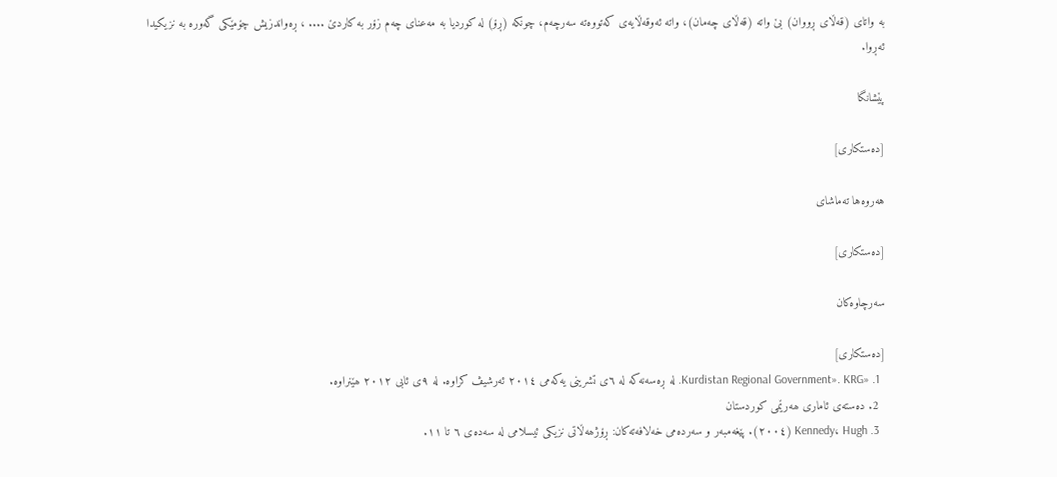بە واتای (قەڵای ڕووان) بێ واتە (قەڵای چەمان)، واتە ئەوقەڵایەی کەتووەتە سەرچەم، چونکە (ڕۆ) لە کوردیا بە مەعنای چەم زۆر بە کاردێ .... ، ڕەواندزیش چۆمێکی گەورە بە نزیکیدا ئەڕوا.

پێشانگا

[دەستکاری]

هەروەها تەماشای

[دەستکاری]

سەرچاوەکان

[دەستکاری]
  1. «Kurdistan Regional Government». KRG. لە ڕەسەنەکە لە ٦ی تشرینی یەکەمی ٢٠١٤ ئەرشیڤ کراوە. لە ٩ی ئابی ٢٠١٢ ھێنراوە.
  2. دەستەی ئاماری ھەرێمی کوردستان
  3. Kennedy، Hugh (٢٠٠٤). پێغەمبەر و سەردەمی خەلافەتەکان: ڕۆژھەڵاتی نزیکی ئیسلامی لە سەدەی ٦ تا ١١.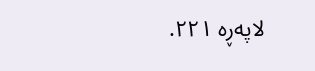لاپەڕە ٢٢١.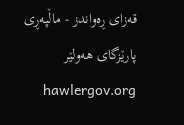قەزای ڕەواندز - ماڵپەڕی پارێزگای ھەولێر hawlergov.org